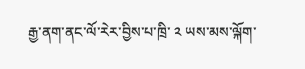རྒྱ་ནག་ནང་ལོ་རེར་བྱིས་པ་ཁྲི་ ༢ ཡས་མས་ལྐོག་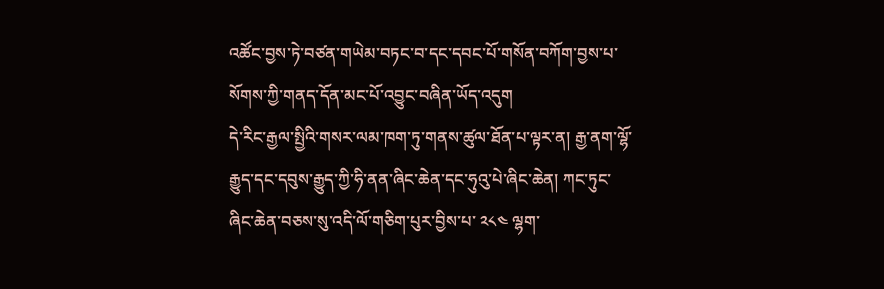འཚོང་བྱས་ཏེ་བཙན་གཡེམ་བཏང་བ་དང་དབང་པོ་གསོན་བཀོག་བྱས་པ་སོགས་ཀྱི་གནད་དོན་མང་པོ་འབྱུང་བཞིན་ཡོད་འདུག
དེ་རིང་རྒྱལ་སྤྱིའི་གསར་ལམ་ཁག་ཏུ་གནས་ཚུལ་ཐོན་པ་ལྟར་ན། རྒྱ་ནག་ལྷོ་རྒྱུད་དང་དབུས་རྒྱུད་ཀྱི་ཧི་ནན་ཞིང་ཆེན་དང་ཧུའུ་པེ་ཞིང་ཆེན། ཀང་ཏུང་ཞིང་ཆེན་བཅས་སུ་འདི་ལོ་གཅིག་པུར་བྱིས་པ་ ༢༨༤ ལྷག་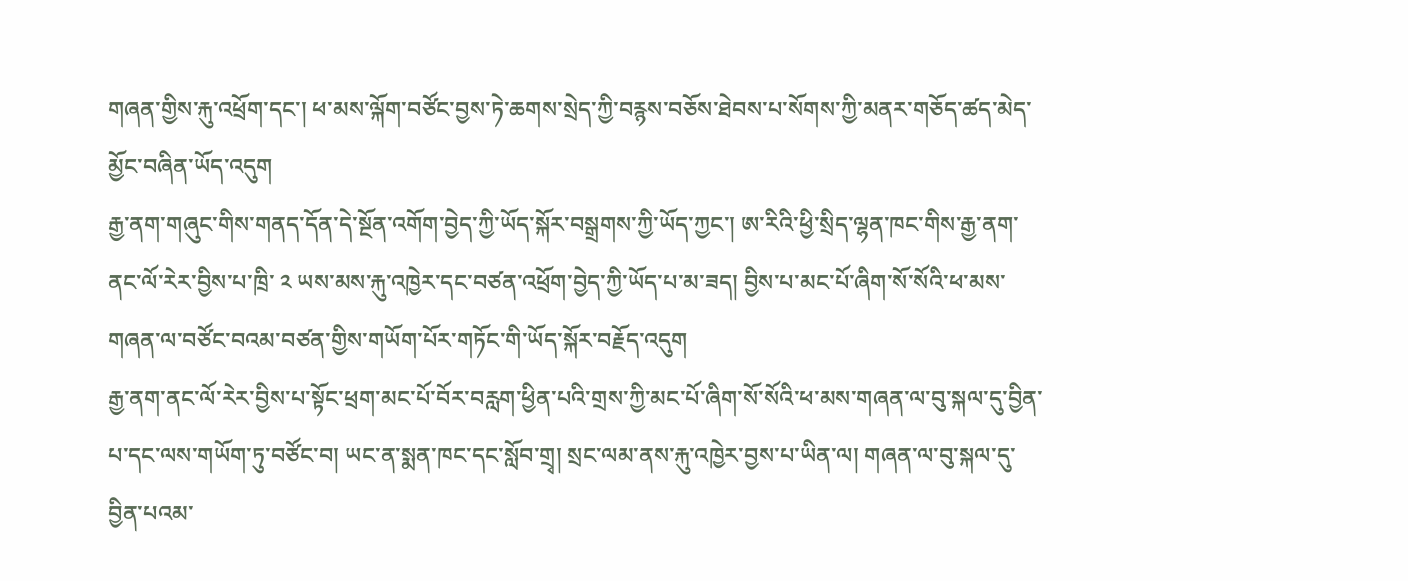གཞན་གྱིས་རྐུ་འཕྲོག་དང་། ཕ་མས་ལྐོག་བཙོང་བྱས་ཏེ་ཆགས་སྲེད་ཀྱི་བརྙས་བཅོས་ཐེབས་པ་སོགས་ཀྱི་མནར་གཅོད་ཚད་མེད་མྱོང་བཞིན་ཡོད་འདུག
རྒྱ་ནག་གཞུང་གིས་གནད་དོན་དེ་སྔོན་འགོག་བྱེད་ཀྱི་ཡོད་སྐོར་བསྒྲགས་ཀྱི་ཡོད་ཀྱང་། ཨ་རིའི་ཕྱི་སྲིད་ལྷན་ཁང་གིས་རྒྱ་ནག་ནང་ལོ་རེར་བྱིས་པ་ཁྲི་ ༢ ཡས་མས་རྐུ་འཁྱེར་དང་བཙན་འཕྲོག་བྱེད་ཀྱི་ཡོད་པ་མ་ཟད། བྱིས་པ་མང་པོ་ཞིག་སོ་སོའི་ཕ་མས་གཞན་ལ་བཙོང་བའམ་བཙན་གྱིས་གཡོག་པོར་གཏོང་གི་ཡོད་སྐོར་བརྗོད་འདུག
རྒྱ་ནག་ནང་ལོ་རེར་བྱིས་པ་སྟོང་ཕྲག་མང་པོ་བོར་བརླག་ཕྱིན་པའི་གྲས་ཀྱི་མང་པོ་ཞིག་སོ་སོའི་ཕ་མས་གཞན་ལ་བུ་སྐལ་དུ་བྱིན་པ་དང་ལས་གཡོག་ཏུ་བཙོང་བ། ཡང་ན་སྨན་ཁང་དང་སློབ་གྲྭ། སྲང་ལམ་ནས་རྐུ་འཁྱེར་བྱས་པ་ཡིན་ལ། གཞན་ལ་བུ་སྐལ་དུ་བྱིན་པའམ་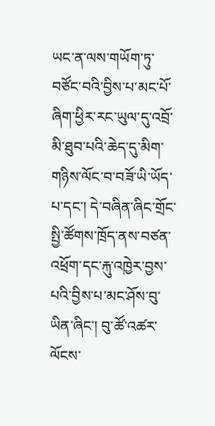ཡང་ན་ལས་གཡོག་ཏུ་བཙོང་བའི་བྱིས་པ་མང་པོ་ཞིག་ཕྱིར་རང་ཡུལ་དུ་འབྲོ་མི་ཐུབ་པའི་ཆེད་དུ་མིག་གཉིས་ལོང་བ་བཟོ་ཡི་ཡོད་པ་དང་། དེ་བཞིན་ཞིང་གྲོང་སྤྱི་ཚོགས་ཁྲོད་ནས་བཙན་འཕྲོག་དང་རྐུ་འཁྱེར་བྱས་པའི་བྱིས་པ་མང་ཤོས་བུ་ཡིན་ཞིང་། བུ་ཚོ་འཚར་ལོངས་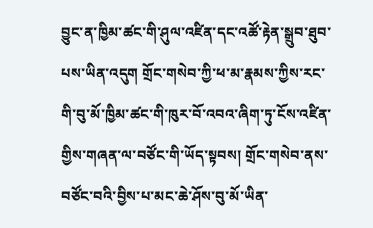བྱུང་ན་ཁྱིམ་ཚང་གི་ཤུལ་འཛིན་དང་འཚོ་རྟེན་སྒྲུབ་ཐུབ་པས་ཡིན་འདུག གྲོང་གསེབ་ཀྱི་ཕ་མ་རྣམས་ཀྱིས་རང་གི་བུ་མོ་ཁྱིམ་ཚང་གི་ཁུར་བོ་འབའ་ཞིག་ཏུ་ངོས་འཛིན་གྱིས་གཞན་ལ་བཙོང་གི་ཡོད་སྟབས། གྲོང་གསེབ་ནས་བཙོང་བའི་བྱིས་པ་མང་ཆེ་ཤོས་བུ་མོ་ཡིན་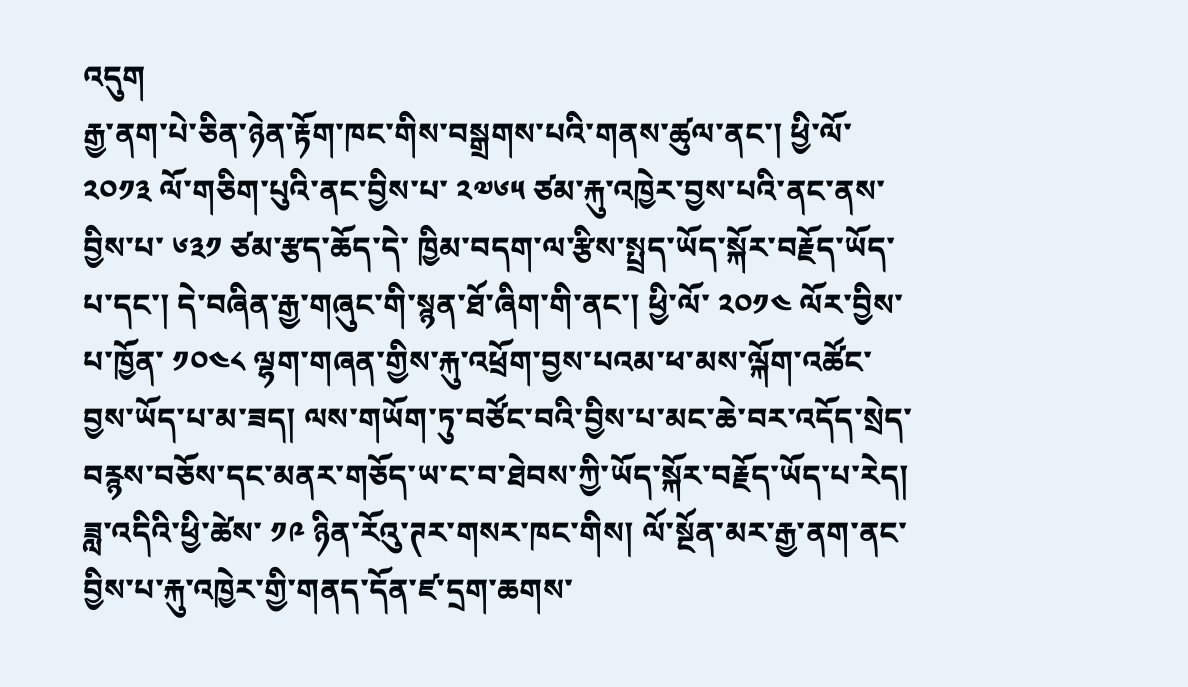འདུག
རྒྱ་ནག་པེ་ཅིན་ཉེན་རྟོག་ཁང་གིས་བསྒྲགས་པའི་གནས་ཚུལ་ནང་། ཕྱི་ལོ་ ༢༠༡༣ ལོ་གཅིག་པུའི་ནང་བྱིས་པ་ ༢༧༦༥ ཙམ་རྐུ་འཁྱེར་བྱས་པའི་ནང་ནས་བྱིས་པ་ ༦༣༡ ཙམ་རྩད་ཆོད་དེ་ ཁྱིམ་བདག་ལ་རྩིས་སྤྲད་ཡོད་སྐོར་བརྗོད་ཡོད་པ་དང་། དེ་བཞིན་རྒྱ་གཞུང་གི་སྙན་ཐོ་ཞིག་གི་ནང་། ཕྱི་ལོ་ ༢༠༡༤ ལོར་བྱིས་པ་ཁྱོན་ ༡༠༤༨ ལྷག་གཞན་གྱིས་རྐུ་འཕྲོག་བྱས་པའམ་ཕ་མས་ལྐོག་འཚོང་བྱས་ཡོད་པ་མ་ཟད། ལས་གཡོག་ཏུ་བཙོང་བའི་བྱིས་པ་མང་ཆེ་བར་འདོད་སྲེད་བརྙས་བཅོས་དང་མནར་གཅོད་ཡ་ང་བ་ཐེབས་ཀྱི་ཡོད་སྐོར་བརྗོད་ཡོད་པ་རེད།
ཟླ་འདིའི་ཕྱི་ཚེས་ ༡༩ ཉིན་རོའུ་ཊར་གསར་ཁང་གིས། ལོ་སྔོན་མར་རྒྱ་ནག་ནང་བྱིས་པ་རྐུ་འཁྱེར་གྱི་གནད་དོན་ཛ་དྲག་ཆགས་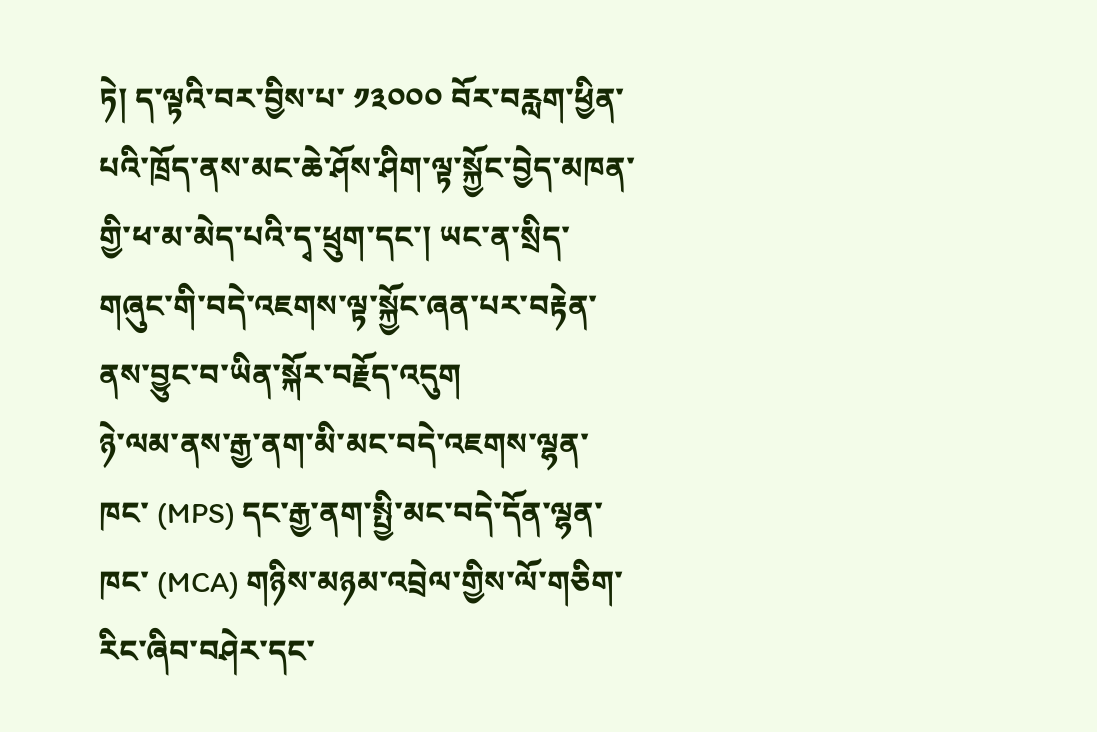ཏེ། ད་ལྟའི་བར་བྱིས་པ་ ༡༣༠༠༠ བོར་བརླག་ཕྱིན་པའི་ཁྲོད་ནས་མང་ཆེ་ཤོས་ཤིག་ལྟ་སྐྱོང་བྱེད་མཁན་གྱི་ཕ་མ་མེད་པའི་དྭ་ཕྲུག་དང་། ཡང་ན་སྲིད་གཞུང་གི་བདེ་འཇགས་ལྟ་སྐྱོང་ཞན་པར་བརྟེན་ནས་བྱུང་བ་ཡིན་སྐོར་བརྗོད་འདུག
ཉེ་ལམ་ནས་རྒྱ་ནག་མི་མང་བདེ་འཇགས་ལྷན་ཁང་ (MPS) དང་རྒྱ་ནག་སྤྱི་མང་བདེ་དོན་ལྷན་ཁང་ (MCA) གཉིས་མཉམ་འབྲེལ་གྱིས་ལོ་གཅིག་རིང་ཞིབ་བཤེར་དང་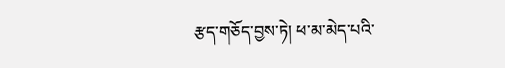རྩད་གཅོད་བྱས་ཏེ། ཕ་མ་མེད་པའི་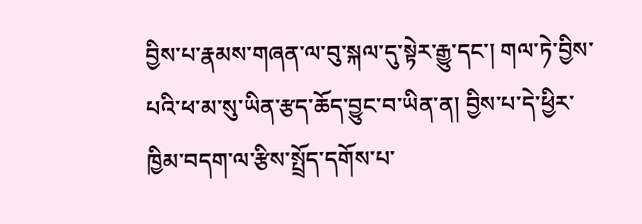བྱིས་པ་རྣམས་གཞན་ལ་བུ་སྐལ་དུ་སྟེར་རྒྱུ་དང་། གལ་ཏེ་བྱིས་པའི་ཕ་མ་སུ་ཡིན་རྩད་ཆོད་བྱུང་བ་ཡིན་ན། བྱིས་པ་དེ་ཕྱིར་ཁྱིམ་བདག་ལ་རྩིས་སྤྲོད་དགོས་པ་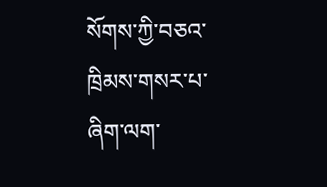སོགས་ཀྱི་བཅའ་ཁྲིམས་གསར་པ་ཞིག་ལག་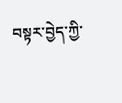བསྟར་བྱེད་ཀྱི་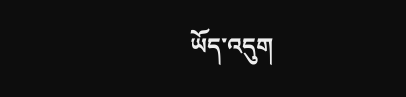ཡོད་འདུག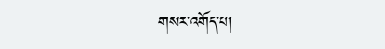གསར་འགོད་པ།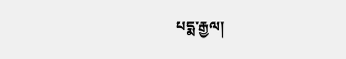པདྨ་རྒྱལ།